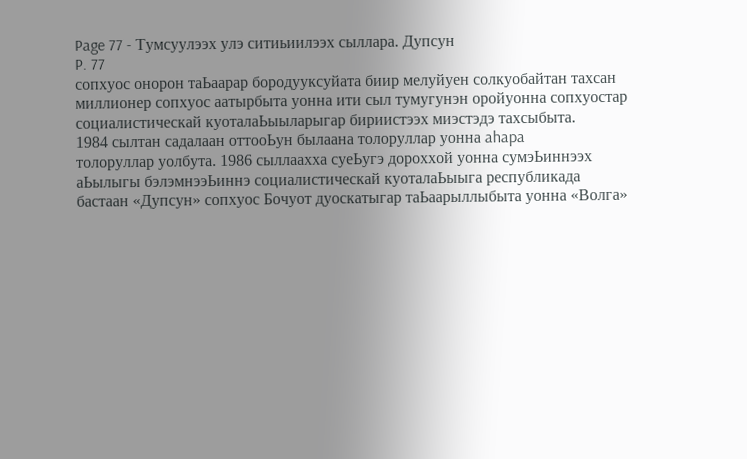Page 77 - Тумсуулээх улэ ситиьиилээх сыллара. Дупсун
P. 77
сопхуос онорон таЬаарар бородууксуйата биир мелуйуен солкуобайтан тахсан
миллионер сопхуос аатырбыта уонна ити сыл тумугунэн оройуонна сопхуостар
социалистическай куоталаЬыыларыгар бириистээх миэстэдэ тахсыбыта.
1984 сылтан садалаан оттооЬун былаана толоруллар уонна ahapa
толоруллар уолбута. 1986 сыллаахха суеЬугэ дороххой уонна сумэЬиннээх
аЬылыгы бэлэмнээЬиннэ социалистическай куоталаЬыыга республикада
бастаан «Дупсун» сопхуос Бочуот дуоскатыгар таЬаарыллыбыта уонна «Волга»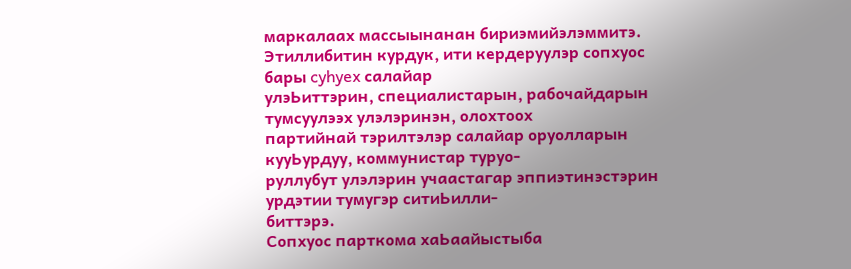маркалаах массыынанан бириэмийэлэммитэ.
Этиллибитин курдук, ити кердеруулэр сопхуос бары cyhyex салайар
улэЬиттэрин, специалистарын, рабочайдарын тумсуулээх улэлэринэн, олохтоох
партийнай тэрилтэлэр салайар оруолларын кууЬурдуу, коммунистар туруо-
руллубут улэлэрин учаастагар эппиэтинэстэрин урдэтии тумугэр ситиЬилли-
биттэрэ.
Сопхуос парткома хаЬаайыстыба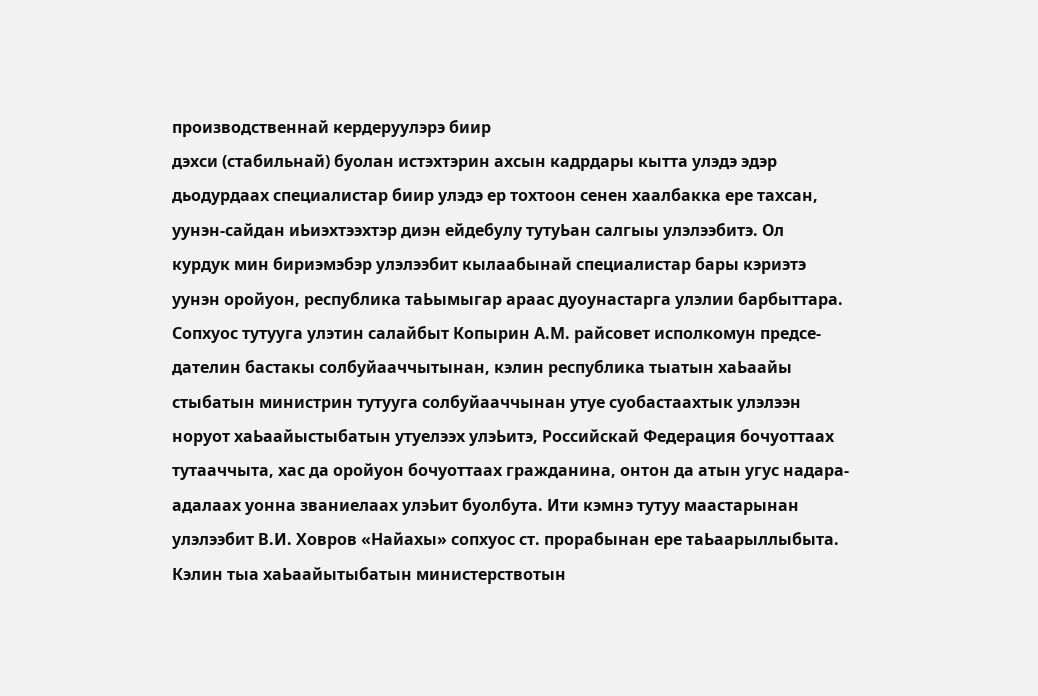производственнай кердеруулэрэ биир
дэхси (стабильнай) буолан истэхтэрин ахсын кадрдары кытта улэдэ эдэр
дьодурдаах специалистар биир улэдэ ер тохтоон сенен хаалбакка ере тахсан,
уунэн-сайдан иЬиэхтээхтэр диэн ейдебулу тутуЬан салгыы улэлээбитэ. Ол
курдук мин бириэмэбэр улэлээбит кылаабынай специалистар бары кэриэтэ
уунэн оройуон, республика таЬымыгар араас дуоунастарга улэлии барбыттара.
Сопхуос тутууга улэтин салайбыт Копырин А.М. райсовет исполкомун предсе-
дателин бастакы солбуйааччытынан, кэлин республика тыатын хаЬаайы
стыбатын министрин тутууга солбуйааччынан утуе суобастаахтык улэлээн
норуот хаЬаайыстыбатын утуелээх улэЬитэ, Российскай Федерация бочуоттаах
тутааччыта, хас да оройуон бочуоттаах гражданина, онтон да атын угус надара-
адалаах уонна званиелаах улэЬит буолбута. Ити кэмнэ тутуу маастарынан
улэлээбит В.И. Ховров «Найахы» сопхуос ст. прорабынан ере таЬаарыллыбыта.
Кэлин тыа хаЬаайытыбатын министерствотын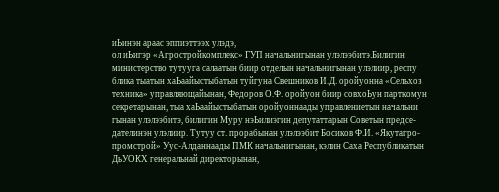иЬинэн араас эппиэттээх улэдэ,
ол иЬигэр «Агростройкомплекс» ГУП начальнигынан улэлээбитэ.Билигин
министерство тутууга салаатын биир отделын начальнигынан улэлиир, респу
блика тыатын хаЬаайыстыбатын туйгуна Свешников И.Д. оройуонна «Сельхоз
техника» управляющайынан, Федоров О.Ф. оройуон биир совхоЬун парткомун
секретарынан, тыа хаЬаайыстыбатын оройуоннаады управлениетын начальни
гынан улэлээбитэ, билигин Муру нэЬилиэгин депутаттарын Советын предсе-
дателинэн улэлиир. Тутуу ст. прорабынан улэлээбит Босиков Ф.И. «Якутагро-
промстрой» Уус-Алданнаады ПМК начальнигынан, кэлин Саха Республикатын
ДьУОКХ генеральнай директорынан,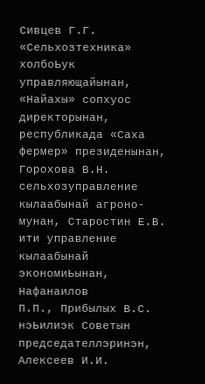Сивцев Г.Г. «Сельхозтехника» холбоЬук
управляющайынан, «Найахы» сопхуос директорынан, республикада «Саха
фермер» президенынан, Горохова В.Н. сельхозуправление кылаабынай агроно-
мунан, Старостин Е.В. ити управление кылаабынай экономиЬынан, Нафанаилов
П.П., Прибылых В.С. нэЬилиэк Советын председателлэринэн, Алексеев И.И.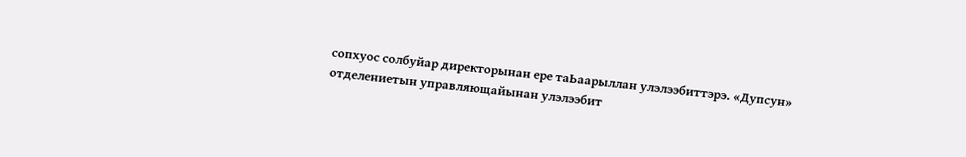сопхуос солбуйар директорынан ере таЬаарыллан улэлээбиттэрэ. «Дупсун»
отделениетын управляющайынан улэлээбит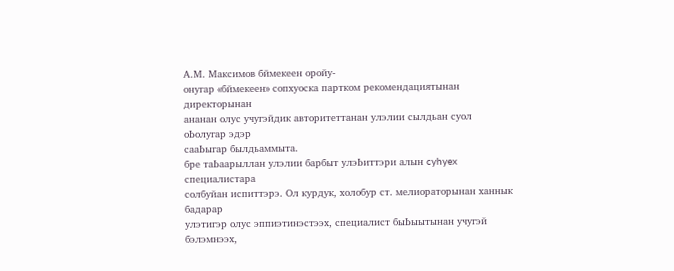А.М. Максимов бймекеен оройу-
онугар «бймекеен» сопхуоска партком рекомендациятынан директорынан
ананан олус учугэйдик авторитеттанан улэлии сылдьан суол оЬолугар эдэр
сааЬыгар былдьаммыта.
бре таЬаарыллан улэлии барбыт улэЬиттэри алын cyhyex специалистара
солбуйан испиттэрэ. Ол курдук, холобур ст. мелиораторынан ханнык бадарар
улэтигэр олус эппиэтинэстээх, специалист быЬыытынан учугэй бэлэмнээх,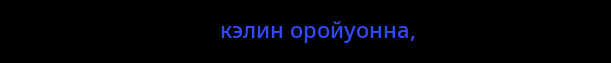кэлин оройуонна,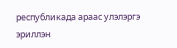республикада араас улэлэргэ эриллэн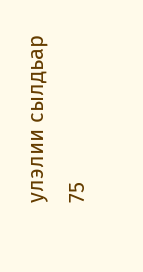улэлии сылдьар
75